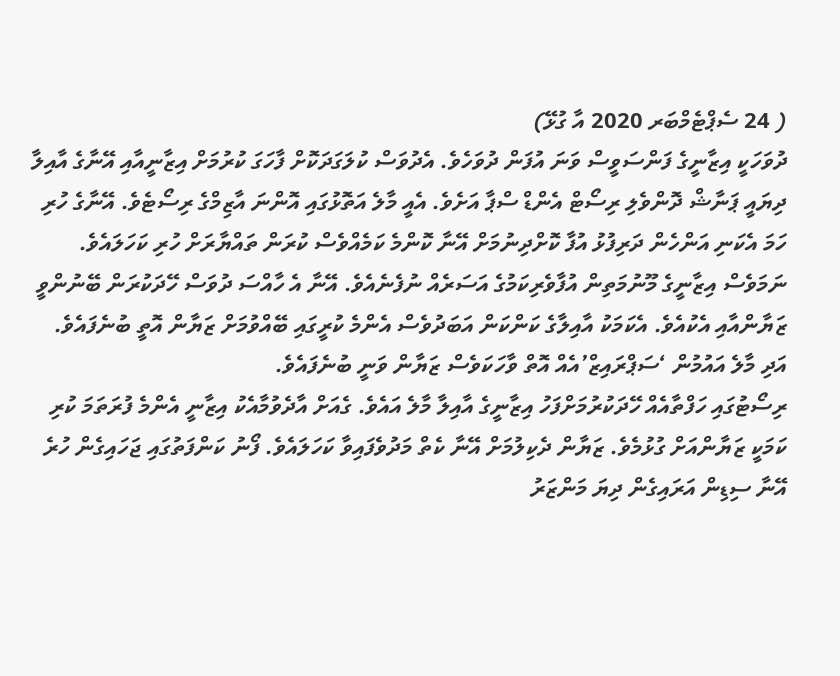( 24 ސެޕްޓެމްބަރ 2020 އާ ގުޅޭ)
ދުވަހަކީ އިޒާނީގެ ފަންސަވީސް ވަނަ އުފަން ދުވަހެވެ. އެދުވަސް ކުލަގަދަކޮށް ފާހަގަ ކުރުމަށް އިޒާނީއާއި އޭނާގެ އާއިލާ ދިޔައީ ޕަނާޝް ދޮންވެލި ރިސޯޓް އެންޑް ސްޕާ އަށެވެ. އެއީ މާލެ އަތޮޅުގައި އޮންނަ އާޒިމްގެ ރިސޯޓެވެ. އޭނާގެ ހުރި ހަމަ އެކަނި އަންހެން ދަރިފުޅު އުފާ ކޮށްދިނުމަށް އޭނާ ކޮންމެ ކަމެއްވެސް ކުރަން ތައްޔާރަށް ހުރި ކަހަލައެވެ. ނަމަވެސް އިޒާނީގެ މޫނުމަތިން އުފާވެރިކަމުގެ އަސަރެއް ނުފެނެއެވެ. އޭނާ އެ ހާއްސަ ދުވަސް ހޭދަކުރަން ބޭނުންވީ ޒަޔާންއާއި އެކުއެވެ. އެކަމަކު އާއިލާގެ ކަންކަން އަބަދުވެސް އެންމެ ކުރީގައި ބޭއްވުމަށް ޒަޔާން އޮތީ ބުނެފައެވެ. އަދި މާލެ އައުމުން ‘ސަޕްރައިޒް’އެއް އޮތް ވާހަކަވެސް ޒަޔާން ވަނީ ބުނެފައެވެ.
ރިސޯޓުގައި ހަފްތާއެއް ހޭދަކުރުމަށްފަހު އިޒާނީގެ އާއިލާ މާލެ އައެވެ. ގެއަށް އާދެވުމާއެކު އިޒާނީ އެންމެ ފުރަތަމަ ކުރި ކަމަކީ ޒަޔާންއަށް ގުޅުމެވެ. ޒަޔާން ދެކިލުމަށް އޭނާ ކެތް މަދުވެފައިވާ ކަހަލައެވެ. ފޯނު ކަންފަތުގައި ޖަހައިގެން ހުރެ އޭނާ ސިޑިން އަރައިގެން ދިޔަ މަންޒަރު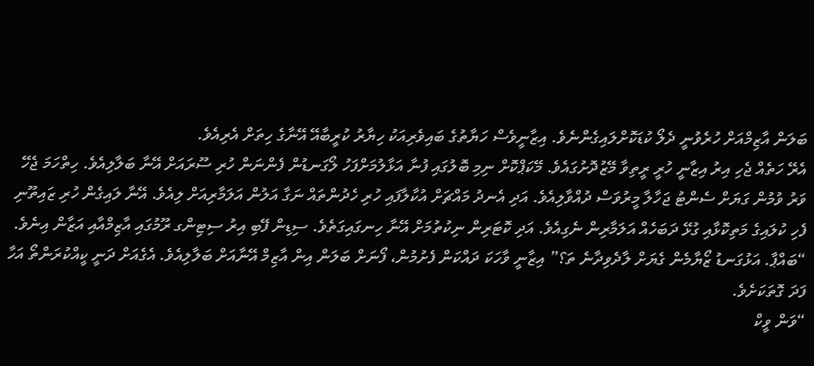ބަލަން އާޒިމްއަށް ހުރެވުނީ ދެލޯ ކުޑަކޮށްލައިގެންނެވެ. އިޒާނީވެސް ހަޔާތުގެ ބައިވެރިއަކު ހިޔާރު ކުރީބާއޭ އޭނާގެ ހިތަށް އެރިއެވެ.
އެރޭ ހަތެއް ޖެހި އިރު އިޒާނީ ހުރީ ރީތިވާ މޭޒުދޮށުގައެވެ. މޭކަޕްކޮށް ނިމި ބޮލުގައި ފުނާ އަޅާލުމަށްފަހު ލޯގަނޑުން ފެންނަން ހުރި ސޫރައަށް އޭނާ ބަލާލިއެވެ. ހިތްހަމަ ޖެހޭ ވަރު ވުމުން ގަޔަށް ސެންޓު ޖަހާލާ މީރުވަސް ދުއްވާލިއެވެ. އަދި އެނދު މައްޗަށް އުކާލާފައި ހުރި ހެދުންތައް ނަގާ އަލުން އަލަމާރިއަށް ލިއެވެ. އޭނާ ލައިގެން ހުރި ޒައިތޫނި ފެހި ކުލައިގެ މަތިކޮޅާއި ގުޅޭ ދަބަހެއް އަލަމާރިން ނެގިއެވެ. އަދި ކޮޓަރިން ނިކުތުމަށް އޭނާ ހިނގައިގަތެވެ. ސިޑިން ފޭބި އިރު ސިޓިންގ ރޫމުގައި އާޒިމްއާއި އަޒާން އިނެވެ.
“ބައްޕާ. އަޅުގަނޑު ޒޯޔާމެން ގެޔަށް ލާދެވިދާނެ ތަ؟” އިޒާނީ ވާހަކަ ދައްކަން ފެށުމުން، ފޯނަށް ބަލަން އިން އާޒިމް އޭނާއަށް ބަލާލިއެވެ. އެގެއަށް ދަނީ ކީއްކުރަންތޯ އަހާ ފަދަ ގޮތަކަށެވެ.
“ވަން ވީކް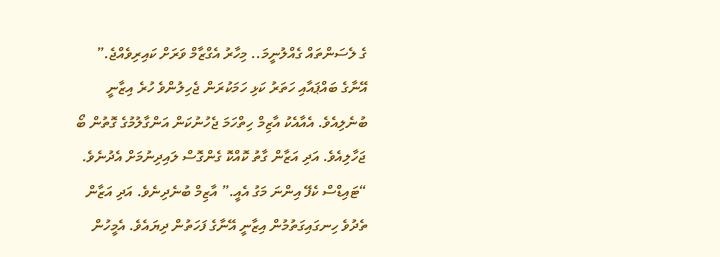ގެ ލެސަންތައް ގެއްލުނީމަ.. މިހާރު އެގްޒާމް ވަރަށް ކައިރިވެއްޖެ.” އޭނާގެ ބައްޕައާއި ހަތަރު ކަޅި ހަމަކުރަން ޖެހިލުންވެ ހުރެ އިޒާނީ ބުނެލިއެވެ. އެއާއެކު އާޒިމް ހިތްހަމަ ޖެހުނުކަން އަންގާލުމުގެ ގޮތުން ބޯ ޖަހާލިއެވެ. އަދި އަޒާން ގާތު ކޮއްކޮ ގެންގޮސް ލައިދިނުމަށް އެދުނެވެ.
“ޓައިޑްސް ކެފޭ އިންނަ މަގު އެއީ.” އާޒިމް ބުނެދިނެވެ. އަދި އަޒާން ތެދުވެ ހިނގައިގަތުމުން އިޒާނީ އޭނާގެ ފަހަތުން ދިޔައެވެ. އެމީހުން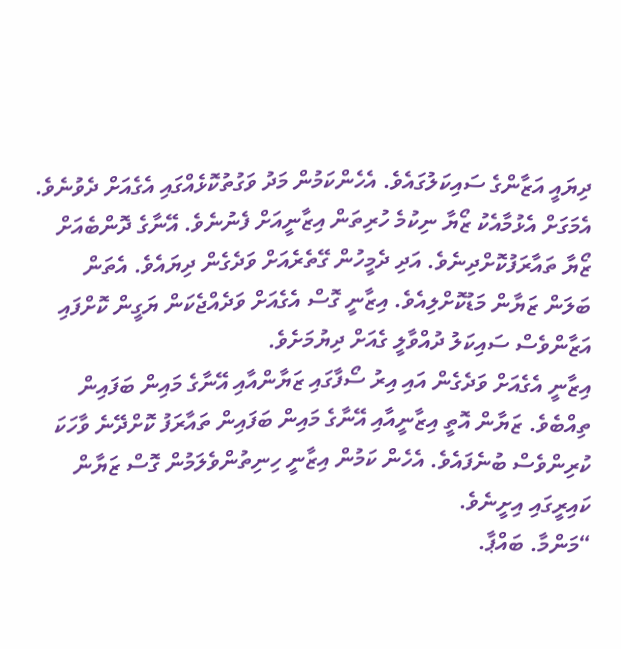ދިޔައީ އަޒާންގެ ސައިކަލުގައެވެ. އެހެންކަމުން މަދު ވަގުތުކޮޅެއްގައި އެގެއަށް ދެވުނެވެ. އެމަގަށް އެޅުމާއެކު ޒޯޔާ ނިކުމެ ހުރިތަން އިޒާނީއަށް ފެނުނެވެ. އޭނާގެ ދޮންބެއަށް ޒޯޔާ ތައާރަފުކޮށްދިނެވެ. އަދި ދެމީހުން ގޭތެރެއަށް ވަދެގެން ދިޔައެވެ. އެތަން ބަލަން ޒަޔާން މަޑުކޮށްލިއެވެ. އިޒާނީ ގޮސް އެގެއަށް ވަދެއްޖެކަން ޔަގީން ކޮށްފައި އަޒާންވެސް ސައިކަލު ދުއްވާލީ ގެއަށް ދިޔުމަށެވެ.
އިޒާނީ އެގެއަށް ވަދެގެން އައި އިރު ސޯފާގައި ޒަޔާންއާއި އޭނާގެ މައިން ބަފައިން ތިއްބެވެ. ޒަޔާން އޮތީ އިޒާނީއާއި އޭނާގެ މައިން ބަފައިން ތައާރަފު ކޮށްދޭނެ ވާހަކަ ކުރިންވެސް ބުނެފައެވެ. އެހެން ކަމުން އިޒާނީ ހިނިތުންވެލަމުން ގޮސް ޒަޔާން ކައިރީގައި އިށީނެވެ.
“މަންމާ. ބައްޕާ.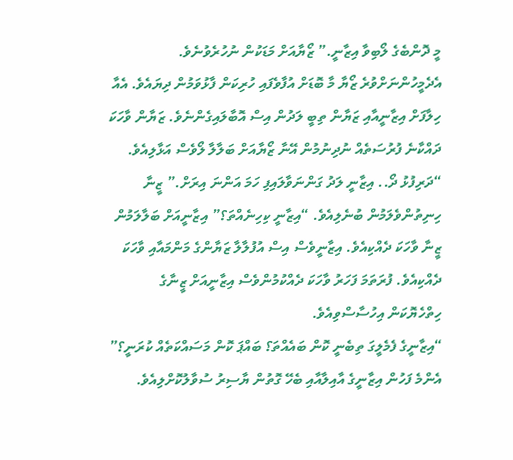މީ ދޮންބެގެ ލޯބިވާ އިޒާނީ.” ޒޯޔާއަށް މަޑަކުން ނުހުރެވުނެވެ. އެދެމީހުންނަށްވުރެ ޒޯޔާ މާ ބޮޑަށް އުފާވެފައި ހުރިކަން ފާޅުވަމުން ދިޔައެވެ. އެއާ ހިލާފަށް އިޒާނީއާއި ޒަޔާން ތިބީ ލަދުން އިސް އޮބާލައިގެންނެވެ. ޒަޔާން ވާހަކަ ދައްކާނެ ފުރުސަތެއް ނުދިނުމުން އޭނާ ޒޯޔާއަށް ބަލާލާ ލޯވެސް އަޅާލިއެވެ.
“ދަރިފުޅު ދޯ.. އިޒާނީ ލަދު ގަންނަވާލައިފި ހަމަ އަންނަ އިރަށް.” ޒީނާ ހިނިތުންވެލަމުން ބުނެލިއެވެ. “އިޒާނީ ކިހިނެއްތަ؟” އިޒާނީއަށް ބަލާލަމުން ޒީނާ ވާހަކަ ދެއްކިއެވެ. އިޒާނީވެސް އިސް އުފުލާލާ ޒަޔާންގެ މަންމައާއި ވާހަކަ ދެއްކިއެވެ. ފުރަތަމަ ފަހަރު ވާހަކަ ދެއްކުމުންވެސް އިޒާނީއަށް ޒީނާގެ ހިތްހެޔޮކަން އިހުސާސްވިއެވެ.
“އިޒާނީގެ ފެމެލީގަ ތިބެނީ ކޮން ބައެއްތަ؟ ބައްޕަ ކޮން މަސައްކަތެއް ކުރަނީ؟” އެންމެ ފަހުން އިޒާނީގެ އާއިލާއާއި ބެހޭ ގޮތުން ޔާސިރު ސުވާލުކޮށްލިއެވެ.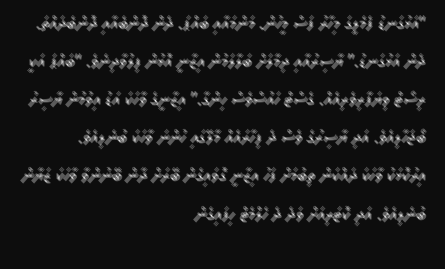“އަޅުގަނޑު ފެމެލީގަ މިހާރު ފަސް މީހުން. މަންމައާއި ބައްޕަ. ދެން ދޮންބެއާއި ދޮންބެދައްތަ. ދެން އަޅުގަނޑު.” ޔާސިރުއާއި ދިމާލަށް ބަލާލަމުން އިޒާނީ އޮޅުން ފިލުވާދިނެވެ. “ބައްޕަ އަކީ ރިސޯޓް ވިޔަފާރިވެރިއެއް. ގެސްޓް ހައުސްވެސް ހިންގާ.” އިޒާނީގެ ވާހަކަ އަޑު އިވުމުން ޔާސިރު ބޯޖަހާލިއެވެ. އަދި ޔާސިރުގެ ވެސް ދެ ފިހާރައެއް މާލޭގައި ހުންނަ ވާހަކަ ބުނެލިއެވެ.
އިރުކޮޅަކު ވާހަކަ ދައްކަން ތިބުމަށް ފަހު އިޒާނީ ގޮވައިގެން ބޭރަށް ދާން ބޭނުންވާ ވާހަކަ ޒަޔާން ބުނެލިއެވެ. އަދި ކޮޓަރިއަށް ވަދެ ދެ ހެލްމެޓް ހިފައިގެން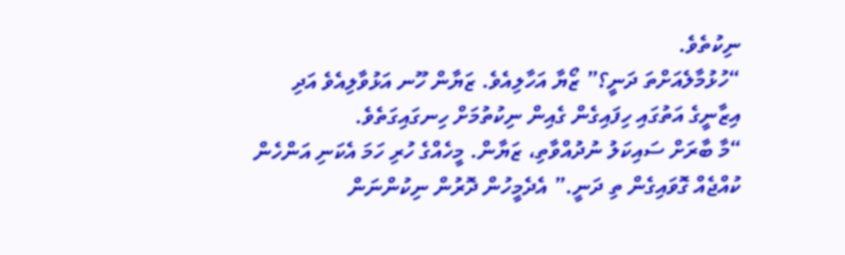ނިކުތެވެ.
“ހުޅުމާލެއަށްތަ ދަނީ؟” ޒޯޔާ އަހާލިއެވެ. ޒަޔާން ހޫނ އަޅުވާލިއެވެ އަދި އިޒާނީގެ އަތުގައި ހިފައިގެން ގެއިން ނިކުތުމަށް ހިނގައިގަތެވެ.
“މާ ބާރަށް ސައިކަލު ނުދުއްވާތި، ޒަޔާން. މީހެއްގެ ހުރި ހަމަ އެކަނި އަންހެން ކުއްޖެއް ގޮވައިގެން ތި ދަނީ.” އެދެމީހުން ދޮރުން ނިކުންނަން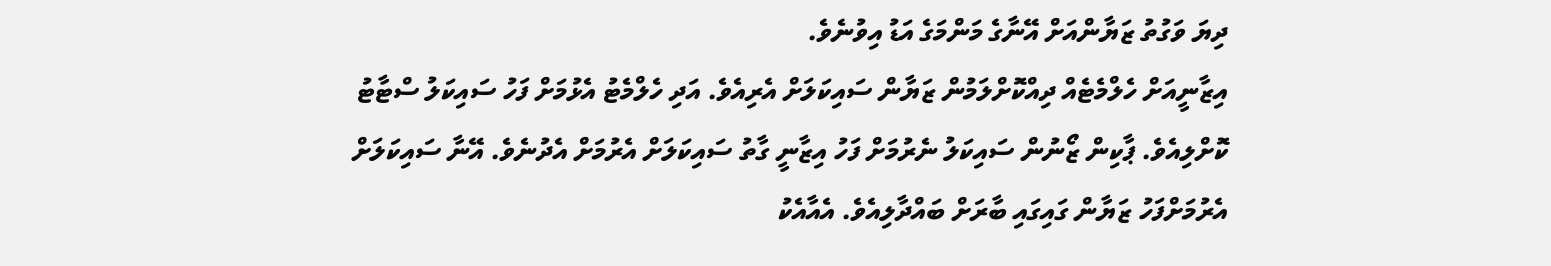ދިޔަ ވަގުތު ޒަޔާންއަށް އޭނާގެ މަންމަގެ އަޑު އިވުނެވެ.
އިޒާނީއަށް ހެލްމެޓެއް ދިއްކޮށްލަމުން ޒަޔާން ސައިކަލަށް އެރިއެވެ. އަދި ހެލްމެޓު އެޅުމަށް ފަހު ސައިކަލު ސްޓާޓު ކޮށްލިއެވެ. ޕާކިން ޒޯނުން ސައިކަލު ނެރުމަށް ފަހު އިޒާނީ ގާތު ސައިކަލަށް އެރުމަށް އެދުނެވެ. އޭނާ ސައިކަލަށް އެރުމަށްފަހު ޒަޔާން ގައިގައި ބާރަށް ބައްދާލިއެވެ. އެއާއެކު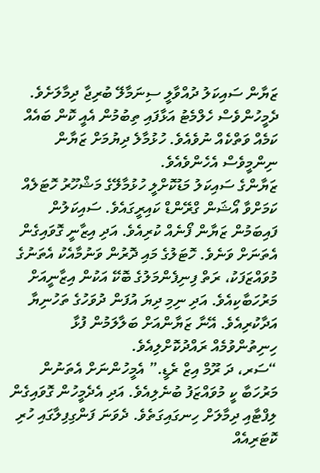ޒަޔާން ސައިކަލު ދުއްވާލީ ސިނަމާލޭ ބުރިޖާ ދިމާލަށެވެ. ދެމީހުންވެސް ހެލްމެޓު އަޅާފައި ތިބުމުން އެއީ ކޮން ބައެއް ކަމެއް ވަތްކެއް ނުވެއެވެ. ހުޅުމާލެ ދިޔުމަށް ޒަޔާން ނިންމީވެސް އެހެންވެއެވެ.
ޒަޔާންގެ ސައިކަލު މަޑުކޮށްލީ ހުޅުމާލޭގެ މަޝްހޫރު ހޮޓަލެއް ކަމަށްވާ އޯޝަން ގްރޭންޑް ކައިރީގައެވެ. ސައިކަލުން ފައިބަމުން ޒަޔާން ފޯނެއް ކުރިއެވެ. އަދި އިޒާނީ ގޮވައިގެން އެތަނަށް ވަނެވެ. ހޮޓަލުގެ މައި ދޮރުން ވަނުމާއެކު އެތަނުގެ މުވައްޒަފަކު، ރަތް ފިނިފެންމަލުގެ ބޮކޭ އަކުން އިޒާނީއަށް މަރުހަބާކިއެވެ. އަދި ނިމި ދިޔަ އުފަން ދުވަހުގެ ތަހުނިޔާ އަދާކުރިއެވެ. އޭނާ ޒަޔާންއަށް ބަލާލަމުން ފުޅާ ހިނިތުންވުމެއް ރައްދުކޮށްލިއެވެ.
“ސަރ، ދަ ރޫމް އިޒް ރެޑީ.” އެމީހުންނަށް އެތަނުން މަރުހަބާ ކީ މުވައްޒަފު ބުނެލިއެވެ. އަދި އެދެމީހުން ގޮވައިގެން ލިފްޓާއި ދިމާލަށް ހިނގައިގަތެވެ. ދެވަނަ ފަންގިފިލާގައި ހުރި ކޮޓަރިއެއް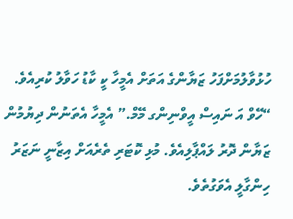ހުޅުވާލުމަށްފަހު ޒަޔާންގެ އަތަށް އެމީހާ ކީ ކާޑު ހަވާލު ކުރިއެވެ. “ހޭވް އަ ނައިސް އީވްނިންގ މޭމް.” އެމީހާ އެތަނުން ދިޔުމުން ޒަޔާން ދޮރު ލައްޕާލިއެވެ. މުޅި ކޮޓަރި ތެރެއަށް އިޒާނީ ނަޒަރު ހިންގާލީ އެވަގުތެވެ.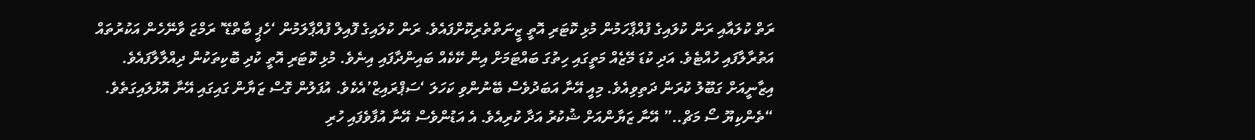ރަތް ކުލައާއި ރަން ކުލައިގެ ފުއްޕާހަމުން މުޅި ކޮޓަރި އޮތީ ޒީނަތްތެރިކޮށްފައެވެ. ރަން ކުލައިގެ ފޮއިލް ފުއްޕާލަމުން ‘ހެޕީ ބާތްޑޭ’ ރަމްޒަ ވާނޭހެން އަކުރުތައް އަތުރާލާފައި ހުއްޓެވެ. އަދި ކުޑަ މޭޒެއް މަތީގައި ހިތުގަ ބައްޓަމަށް އިން ކޭކެއް ބައިންދާފައި އިނެވެ. މުޅި ކޮޓަރި އޮތީ ކުދި ބޮކިތަކުން ދިއްލާލާފައެވެ. އިޒާނީއަށް ގަބޫލު ކުރަން ދަތިވިއެވެ. މިއީ އޭނާ އަބަދުވެސް ބޭނުންވި ކަހަލަ ‘ސަޕްރައިޒް’އެކެވެ. އުފަލުން ގޮސް ޒަޔާން ގައިގައި އޭނާ އޮޅުލައިގަތެވެ.
“ތެންކިޔޫ ސޯ މަޗް..” އޭނާ ޒަޔާންއަށް ޝުކުރު އަދާ ކުރިއެވެ. އެ އަޑުންވެސް އޭނާ އުފާވެފައި ހުރި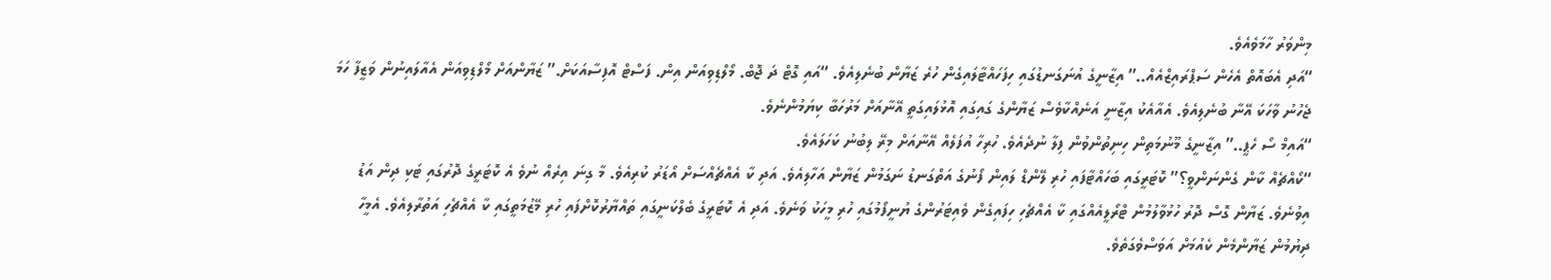މިންވަރު ހާމަވެއެވެ.
“އަދި އެބައޮތް އެހެން ސަޕްރައިޒްއެއް..” އިޒާނީގެ އުނަގަނޑުގައި ހިފަހައްޓާލައިގެން ހުރެ ޒަޔާން ބުނެލިއެވެ. “އައި ގޮޓް ދަ ޖޮބް. މޯލްޑިވިއަން އިން. ފަސްޓް އޮފިސާއަކަށް.” ޒަޔާންއަށް މޯލްޑިވިއަން އެއާލައިނުން ވަޒީފާ ހަމަ ޖެހުނު ވާހަކަ އޭނާ ބުނެލިއެވެ. އެއާއެކު އިޒާނީ އަނެއްކާވެސް ޒަޔާންގެ ގައިގައި އޮޅުލައިގަތީ އޭނާއަށް މަރުހަބާ ކިޔަމުންނެވެ.
“އައިމް ސޯ ހެޕީ..” އިޒާނީގެ މޫނުމަތިން ހިނިތުންވުން ފިލާ ނުދެއެވެ. ހުރިހާ އުފަލެއް އޭނާއަށް މިރޭ ލިބުނު ކަހަލައެވެ.
“ކޯއްޗެއް ކާން ގެންނަންވީ؟” ކޮޓަރީގައި ބަހައްޓާފައި ހުރި ލޭންޑް ލައިން ފޯނުގެ އަތްގަނޑު ނަގަމުން ޒަޔާން އަހާލިއެވެ. އަދި ކާ އެއްޗެއްސަށް އޯޑަރު ކުރިއެވެ. މާ ގިނަ އިރެއް ނުވެ އެ ކޮޓަރީގެ ދޮރުގައި ޓަކި ދިން އަޑު އިވުނެވެ. ޒަޔާން ގޮސް ދޮރު ހުޅުވާލުމުން ޓްރޯލީއެއްގައި ކާ އެއްޗެހި ހިފައިގެން ވެއިޓަރުންގެ ޔުނީފޯމުގައި ހުރި މީހަކު ވަނެވެ. އަދި އެ ކޮޓަރީގެ ބެލްކަނީގައި ތައްޔާރުކޮށްފައި ހުރި މޭޒުމަތީގައި ކާ އެއްޗެހި އަތުރާލިއެވެ. އެމީހާ ދިޔުމުން ޒަޔާންމެން ކެއުމަށް އަވަސްވެގަތެވެ.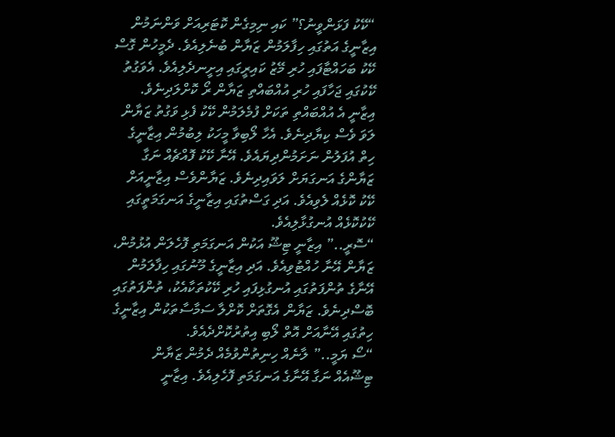“ކޭކު ފަޅަންވީނު؟” ކައި ނިމިގެން ކޮޓަރިއަށް ވަންނަމުން އިޒާނީގެ އަތުގައި ހިފާލަމުން ޒަޔާން ބުނެލިއެވެ. ދެމީހުން ގޮސް ކޭކު ބަހައްޓާފައި ހުރި މޭޒު ކައިރީގައި އިށީނދެލިއެވެ. އެވަގުތު ކޭކުގައި ޖަހާފައި ހުރި އުއްބައްތި ޒަޔާން ރޯ ކޮށްލަދިނެވެ. އިޒާނީ އެ އުއްބައްތި ތަކަށް ފުމެލަމުން ކޭކު ފެޅި ވަގުތު ޒަޔާން ލަވަ ވެސް ކިޔާދިނެވެ. އެހާ ލޯބިވާ މީހަކު ލިބުމުން އިޒާނީގެ ހިތް އުފަލުން ނަށަމުންދިޔައެވެ. އޭނާ ކޭކު ފޮއްޗެއް ނަގާ ޒަޔާންގެ އަނގަޔަށް ލަވައިދިނެވެ. ޒަޔާންވެސް އިޒާނީއަށް ކޭކު ކޮޅެއް ލެވިއެވެ. އަދި ގަސްތުގައި އިޒާނީގެ އަނގަމަތީގައި ކޭކުކޮޅެއް އުނގުޅާލިއެވެ.
“ސޮރީ..” އިޒާނީ ޓިޝޫ އަކުން އަނގަމަތި ފޮހެލަން އުޅުމުން، ޒަޔާން އޭނާ ހުއްޓުވިއެވެ. އަދި އިޒާނީގެ މޫނުގައި ހިފާލަމުން އޭނާގެ ތުންފަތުގައި އުނގުޅިފައި ހުރި ކޭކުތަކާއެކު، ތުންފަތުގައި ބޮސްދިނެވެ. ޒަޔާން އެގޮތަށް ކޮށްލާ ސަމާސާތަކުން އިޒާނީގެ ހިތުގައި އޭނާއަށް އޮތް ލޯބި އިތުރުކޮށްދެއެވެ.
“ސޯ ޔަމީ..” ލާނެއް ހިނިތުންވުމެއް ދެމުން ޒަޔާން ޓިޝޫއެއް ނަގާ އޭނާގެ އަނގަމަތި ފޮހެލިއެވެ. އިޒާނީ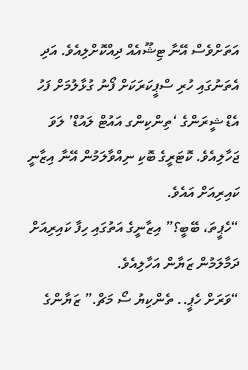އަތަށްވެސް އޭނާ ޓިޝޫއެއް ދިއްކޮށްލިއެވެ. އަދި އެތަނުގައި ހުރި ސްޕީކަރަކަށް ފޯނު ގުޅާލުމަށް ފަހު އެޑް ޝީރަންގެ ‘ތިންކިންގ އައުޓް ލައުޑް’ ލަވަ ޖަހާލިއެވެ. ކޮޓަރީގެ ބޮކި ނިއްވާލަމުން އޭނާ އިޒާނީ ކައިރިއަށް އައެވެ.
“ހެޕީތަ، ބޭބީ؟” އިޒާނީގެ އަތުގައި ހިފާ ކައިރިއަށް ދަމާލަމުން ޒަޔާން އަހާލިއެވެ.
“ވަރަށް ހެޕީ.. ތެންކިޔު ސޯ މަޗް.” ޒަޔާންގެ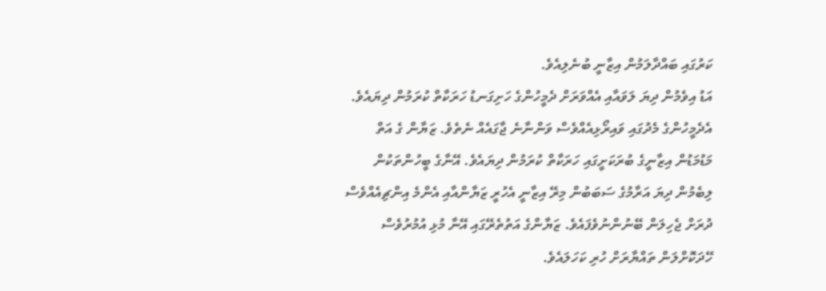ކަރުގައި ބައްދާލަމުން އިޒާނީ ބުނެލިއެވެ.
އަޑު އިވެމުން ދިޔަ ލަވައާއި އެއްވަރަށް ދެމީހުންގެ ހަށިގަނޑު ހަރަކާތް ކުރަމުން ދިޔައެވެ. އެދެމީހުންގެ މެދުގައި ވައިރޯޅިއެއްވެސް ވަންނާނެ ޖާގައެއް ނެތެވެ. ޒަޔާން ގެ އަތް މަޑުމަޑުން އިޒާނީގެ ބުރަކަށީގައި ހަރަކާތް ކުރަމުން ދިޔައެވެ. އޭނާގެ ބީހުންތަކުން ލިބެމުން ދިޔަ އަރާމުގެ ސަބަބުން މިރޭ އިޒާނީ އެހުރީ ޒަޔާންއާއި އެންމެ އިންޗިއެއްވެސް ދުރަށް ޖެހިލަން ބޭނުންނުވެފައެވެ. ޒަޔާންގެ އަތުތެރޭގައި އޭނާ މުޅި އުމުރުވެސް ހޭދަކޮށްލަން ތައްޔާރަށް ހުރި ކަހަލައެވެ.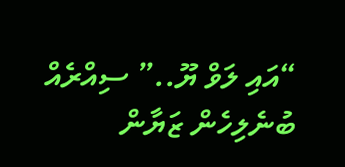“އައި ލަވް ޔޫ..” ސިއްރެއް ބުނެލިހެން ޒަޔާން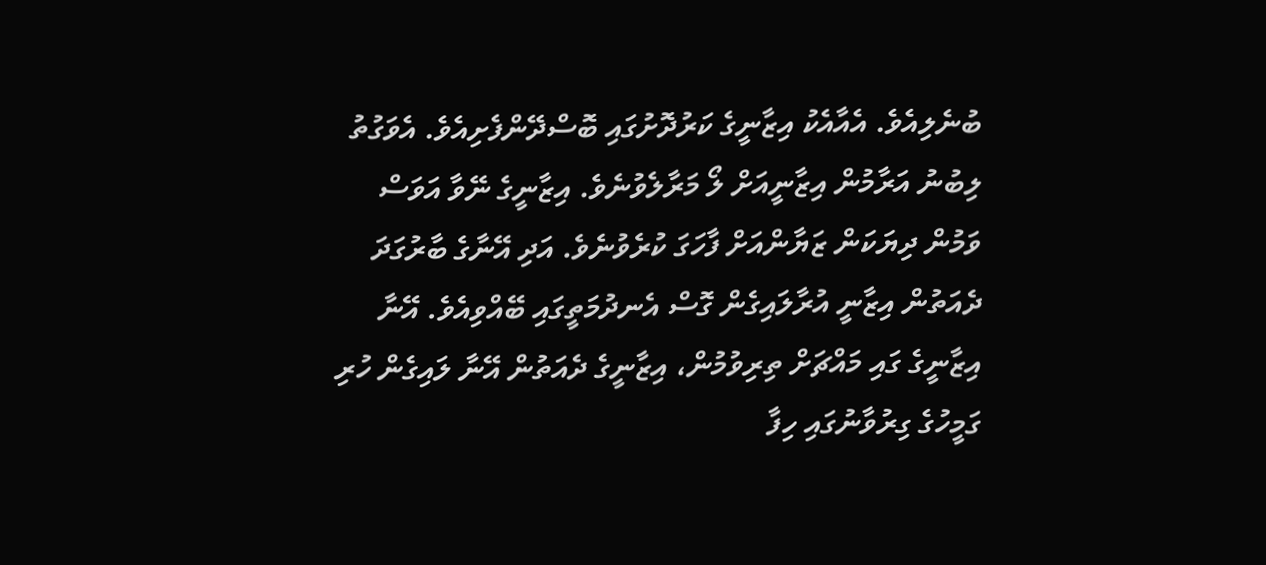ބުނެލިއެވެ. އެއާއެކު އިޒާނީގެ ކަރުދޮށުގައި ބޮސްދޭންފެށިއެވެ. އެވަގުތު ލިބުނު އަރާމުން އިޒާނީއަށް ލޯ މަރާލެވުނެވެ. އިޒާނީގެ ނޭވާ އަވަސް ވަމުން ދިޔަކަން ޒަޔާންއަށް ފާހަގަ ކުރެވުނެވެ. އަދި އޭނާގެ ބާރުގަދަ ދެއަތުން އިޒާނީ އުރާލައިގެން ގޮސް އެނދުމަތީގައި ބޭއްވިއެވެ. އޭނާ އިޒާނީގެ ގައި މައްޗަށް ތިރިވުމުން، އިޒާނީގެ ދެއަތުން އޭނާ ލައިގެން ހުރި ގަމީހުގެ ގިރުވާނުގައި ހިފާ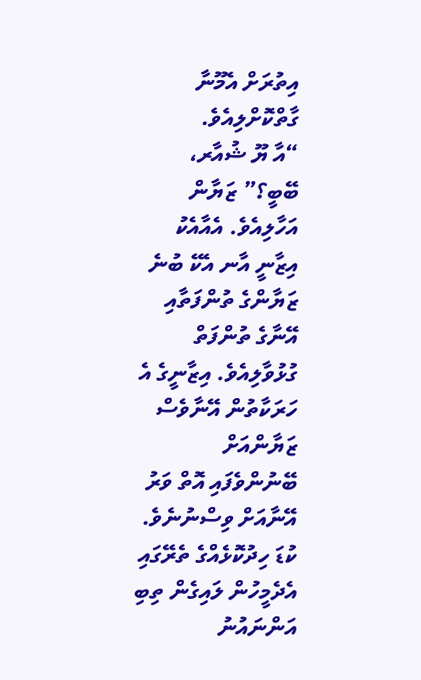އިތުރަށް އެމޫނާ ގާތްކޮށްލިއެވެ.
“އާ ޔޫ ޝުއާރ، ބޭބީ؟” ޒަޔާން އަހާލިއެވެ. އެއާއެކު އިޒާނީ އާނ އެކޭ ބުނެ ޒަޔާންގެ ތުންފަތާއި އޭނާގެ ތުންފަތް ގުޅުވާލިއެވެ. އިޒާނީގެ އެ ހަރަކާތުން އޭނާވެސް ޒަޔާންއަށް ބޭނުންވެފައި އޮތް ވަރު އޭނާއަށް ވިސްނުނެވެ. ކުޑަ ހިދުކޮޅެއްގެ ތެރޭގައި އެދެމީހުން ލައިގެން ތިބި އަންނައުނު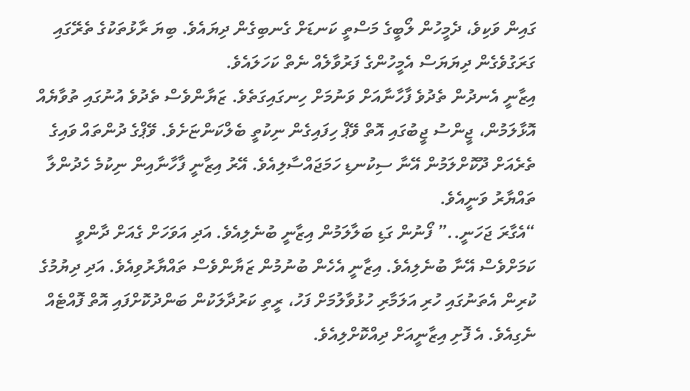ގައިން ވަކިވެ، ދެމީހުން ލޯބީގެ މަސްތީ ކަނޑަށް ގެނބިގެން ދިޔައެވެ. ބިޔަ ރާޅުތަކުގެ ތެރޭގައި ގަރަގުވެގެން ދިޔަޔަސް އެމީހުންގެ ފަރުވާލެއް ނެތް ކަހަލައެވެ.
އިޒާނީ އެނދުން ތެދުވެ ފާހާނާއަށް ވަނުމަށް ހިނގައިގަތެވެ. ޒަޔާންވެސް ތެދުވެ އުނުގައި ތުވާޔެއް އޮޅާލަމުން، ޖީންސު ޖީބުގައި އޮތް ވޭޕް ހިފައިގެން ނިކުތީ ބެލްކަންޏަށެވެ. ވޭޕްގެ ދުންތައް ވައިގެ ތެރެއަށް ދޫކޮށްލަމުން އޭނާ ސިކުނޑި ހަމަޖައްސާލިއެވެ. އޭރު އިޒާނީ ފާހާނާއިން ނިކުމެ ހެދުންލާ ތައްޔާރު ވަނީއެވެ.
“އެގާރަ ޖަހަނީ..” ފޯނުން ގަޑި ބަލާލަމުން އިޒާނީ ބުނެލިއެވެ. އަދި އަވަހަށް ގެއަށް ދާންވީ ކަމަށްވެސް އޭނާ ބުނެލިއެވެ. އިޒާނީ އެހެން ބުނުމުން ޒަޔާންވެސް ތައްޔާރުވިއެވެ. އަދި ދިޔުމުގެ ކުރިން އެތަނުގައި ހުރި އަލަމާރި ހުޅުވާލުމަށް ފަހު، ރީތި ކަރުދާލަކުން ބަންދުކޮށްފައި އޮތް ފޮއްޓެއް ނެގިއެވެ. އެ ފޮށި އިޒާނީއަށް ދިއްކޮށްލިއެވެ.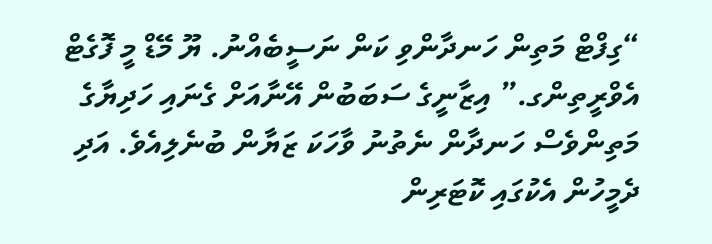“ގިފްޓް މަތިން ހަނދާންވި ކަން ނަސީބެއްނު. ޔޫ މޭޑް މީ ފޮގެޓް އެވްރީތިންގ.” އިޒާނީގެ ސަބަބުން އޭނާއަށް ގެނައި ހަދިޔާގެ މަތިންވެސް ހަނދާން ނެތުނު ވާހަކަ ޒަޔާން ބުނެލިއެވެ. އަދި ދެމީހުން އެކުގައި ކޮޓަރިން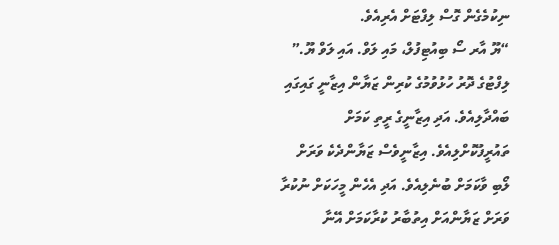ނިކުމެގެން ގޮސް ލިފްޓަށް އެރިއެވެ.
“ޔޫ އާރ ސޯ ބިއުޓިފުލް، މައި ލަވް. އައި ލަވް ޔޫ.” ލިފްޓުގެ ދޮރު ހުޅުވުމުގެ ކުރިން ޒަޔާން އިޒާނީ ގައިގައި ބައްދާލިއެވެ. އަދި އިޒާނީގެ ރީތި ކަމަށް ތައުރީފުކޮށްލިއެވެ. އިޒާނީވެސް ޒަޔާންދެކެ ވަރަށް ލޯބި ވާކަމަށް ބުނެލިއެވެ. އަދި އެހެން މީހަކަށް ނުކުރާ ވަރަށް ޒަޔާންއަށް އިތުބާރު ކުރާކަމަށް އޭނާ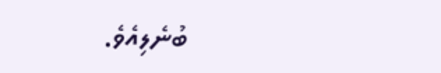ބުނެލިއެވެ.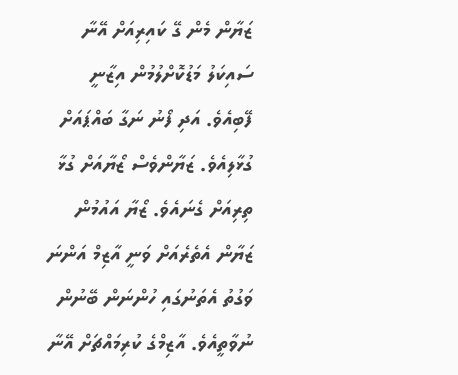ޒަޔާން މެން ގޭ ކައިރިއަށް އޭނާ ސައިކަލު މަޑުކޮށްލުމުން އިޒާނީ ފޭބިއެވެ. އަދި ފޯނު ނަގާ ބައްޕައަށް ގުޅާލިއެވެ. ޒަޔާންވެސް ޒޯޔާއަށް ގުޅާ ތިރިއަށް ގެނައެވެ. ޒޯޔާ އައުމުން ޒަޔާން އެތެރެއަށް ވަނީ އާޒިމް އަންނަ ވަގުތު އެތަނުގައި ހުންނަން ބޭނުން ނުވާތީއެވެ. އާޒިމްގެ ކުރިމައްޗަށް އޭނާ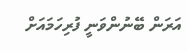އަރަން ބޭނުންވަނީ ފުރިހަމައަށް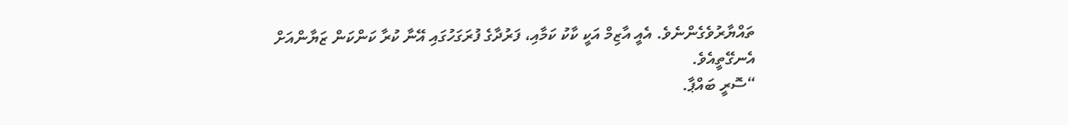ތައްޔާރުވެގެންނެވެ. އެއީ އާޒިމް އަކީ ކާކު ކަމާއި، ފަރުދާގެ ފުރަގަހުގައި އޭނާ ކުރާ ކަންކަން ޒަޔާންއަށް އެނގޭތީއެވެ.
“ސޮރީ ބައްޕާ.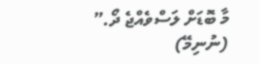މާ ބޮޑަށް ލަސްވެއްޖެ ދޯ.”
(ނުނިމޭ)